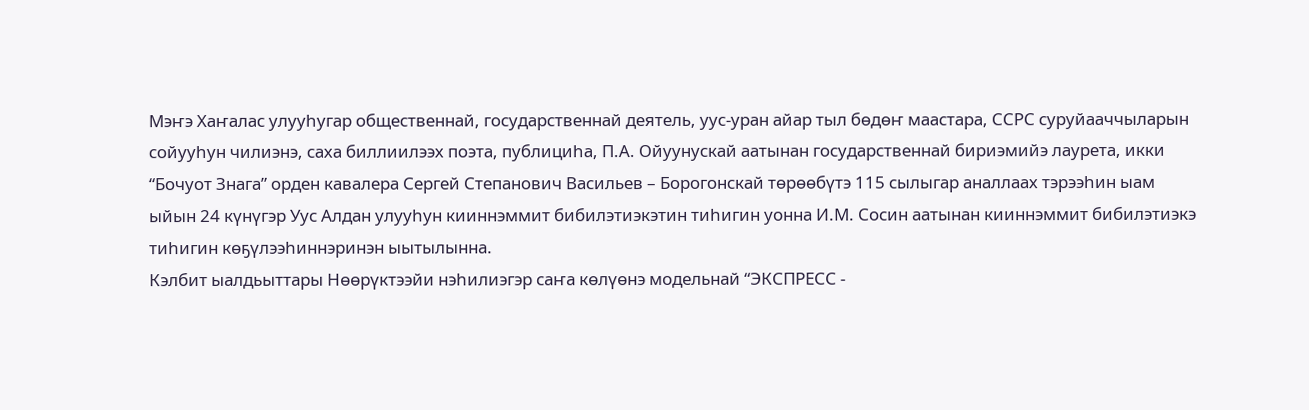Мэҥэ Хаҥалас улууһугар общественнай, государственнай деятель, уус-уран айар тыл бөдөҥ маастара, ССРС суруйааччыларын сойууһун чилиэнэ, саха биллиилээх поэта, публициһа, П.А. Ойуунускай аатынан государственнай бириэмийэ лаурета, икки “Бочуот Знага” орден кавалера Сергей Степанович Васильев – Борогонскай төрөөбүтэ 115 сылыгар аналлаах тэрээһин ыам ыйын 24 күнүгэр Уус Алдан улууһун кииннэммит бибилэтиэкэтин тиһигин уонна И.М. Сосин аатынан кииннэммит бибилэтиэкэ тиһигин көҕүлээһиннэринэн ыытылынна.
Кэлбит ыалдьыттары Нөөрүктээйи нэһилиэгэр саҥа көлүөнэ модельнай “ЭКСПРЕСС -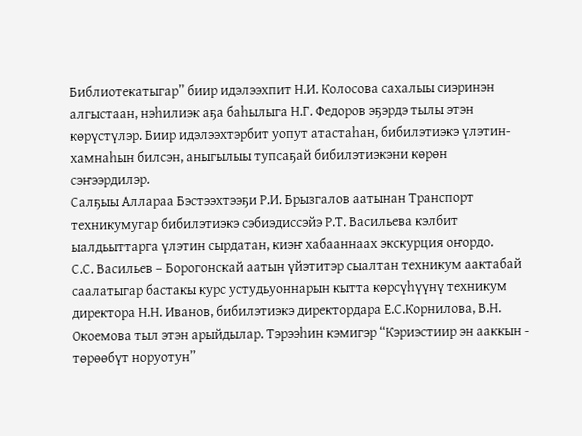Библиотекатыгар” биир идэлээхпит Н.И. Колосова сахалыы сиэринэн алгыстаан, нэһилиэк аҕа баһылыга Н.Г. Федоров эҕэрдэ тылы этэн көрүстүлэр. Биир идэлээхтэрбит уопут атастаһан, бибилэтиэкэ үлэтин-хамнаһын билсэн, аныгылыы тупсаҕай бибилэтиэкэни көрөн сэҥээрдилэр.
Салҕыы Аллараа Бэстээхтээҕи Р.И. Брызгалов аатынан Транспорт техникумугар бибилэтиэкэ сэбиэдиссэйэ Р.Т. Васильева кэлбит ыалдьыттарга үлэтин сырдатан, киэҥ хабааннаах экскурция оҥордо.
С.С. Васильев – Борогонскай аатын үйэтитэр сыалтан техникум аактабай саалатыгар бастакы курс устудьуоннарын кытта көрсүһүүнү техникум директора Н.Н. Иванов, бибилэтиэкэ директордара Е.С.Корнилова, В.Н. Окоемова тыл этэн арыйдылар. Тэрээһин кэмигэр “Кэриэстиир эн ааккын - төрөөбүт норуотун”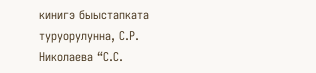кинигэ быыстапката туруорулунна, С.Р. Николаева “С.С.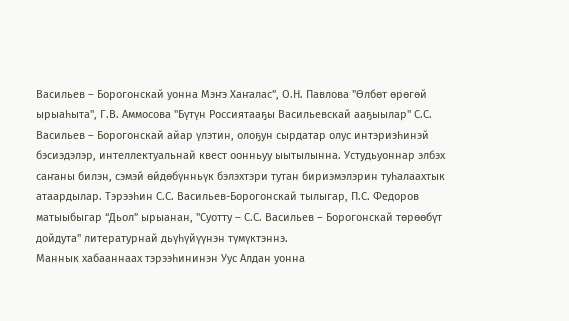Васильев – Борогонскай уонна Мэҥэ Хаҥалас”, О.Н. Павлова "Өлбөт өрөгөй ырыаһыта", Г.В. Аммосова "Бүтүн Россиятааҕы Васильевскай ааҕыылар" С.С. Васильев – Борогонскай айар үлэтин, олоҕун сырдатар олус интэриэһинэй бэсиэдэлэр, интеллектуальнай квест оонньуу ыытылынна. Устудьуоннар элбэх саҥаны билэн, сэмэй өйдөбүнньүк бэлэхтэри тутан бириэмэлэрин туһалаахтык атаардылар. Тэрээһин С.С. Васильев-Борогонскай тылыгар, П.С. Федоров матыыбыгар “Дьол” ырыанан, "Суотту – С.С. Васильев – Борогонскай төрөөбүт дойдута" литературнай дьүһүйүүнэн түмүктэннэ.
Маннык хабааннаах тэрээһининэн Уус Алдан уонна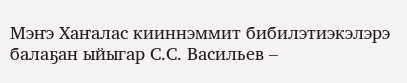Мэҥэ Хаҥалас кииннэммит бибилэтиэкэлэрэ балаҕан ыйыгар С.С. Васильев –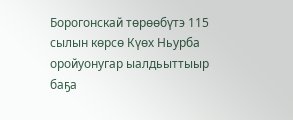Борогонскай төрөөбүтэ 115 сылын көрсө Күөх Ньурба оройуонугар ыалдьыттыыр баҕа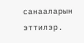санааларын эттилэр.